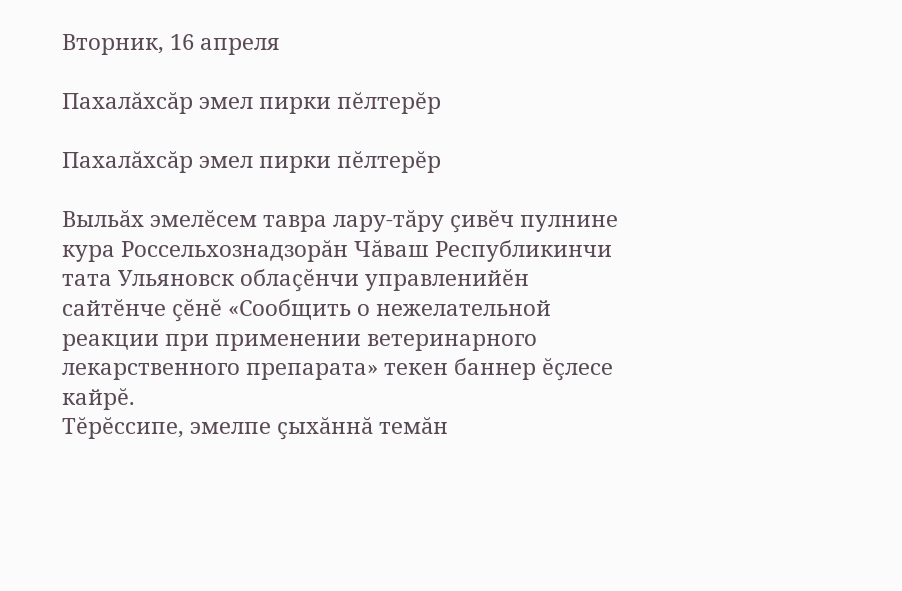Вторник, 16 апреля

Пахалăхсăр эмел пирки пĕлтерĕр

Пахалăхсăр эмел пирки пĕлтерĕр

Выльăх эмелĕсем тавра лару-тăру çивĕч пулнине кура Россельхознадзорăн Чăваш Республикинчи тата Ульяновск облаçĕнчи управленийĕн сайтĕнче çĕнĕ «Сообщить о нежелательной реакции при применении ветеринарного лекарственного препарата» текен баннер ĕçлесе кайрĕ.
Тĕрĕссипе, эмелпе çыхăннă темăн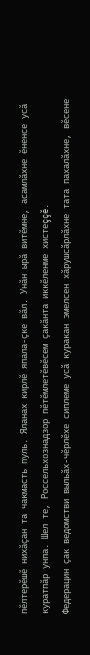пĕлтерĕшĕ нихăçан та чакмасть пуль. Яланах кирлĕ япала-çке вăл. Унăн ырă витĕмне, асамлăхне ĕненсе усă куратпăр унпа. Шел те, Россельхознадзор пĕтĕмлетĕвĕсем çакăнта иккĕленме хистеççĕ.
Федерацин çак ведомстви выльăх-чĕрлĕхе сиплеме усă куракан эмелсен хăрушсăрлăхне тата пахалăхне, вĕсене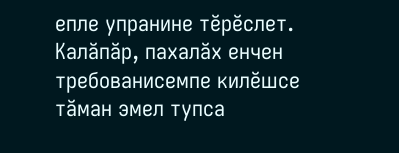епле упранине тĕрĕслет. Калăпăр, пахалăх енчен требованисемпе килĕшсе тăман эмел тупса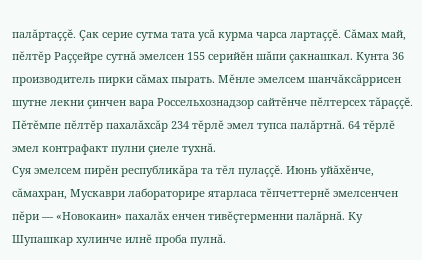палăртаççĕ. Çак серие сутма тата усă курма чарса лартаççĕ. Сăмах май, пĕлтĕр Раççейре сутнă эмелсен 155 серийĕн шăпи çакнашкал. Кунта 36 производитель пирки сăмах пырать. Мĕнле эмелсем шанчăксăррисен шутне лекни çинчен вара Россельхознадзор сайтĕнче пĕлтерсех тăраççĕ. Пĕтĕмпе пĕлтĕр пахалăхсăр 234 тĕрлĕ эмел тупса палăртнă. 64 тĕрлĕ эмел контрафакт пулни çиеле тухнă.
Суя эмелсем пирĕн республикăра та тĕл пулаççĕ. Июнь уйăхĕнче, сăмахран, Мускаври лабораторире ятарласа тĕпчеттернĕ эмелсенчен пĕри — «Новокаин» пахалăх енчен тивĕçтерменни палăрнă. Ку Шупашкар хулинче илнĕ проба пулнă.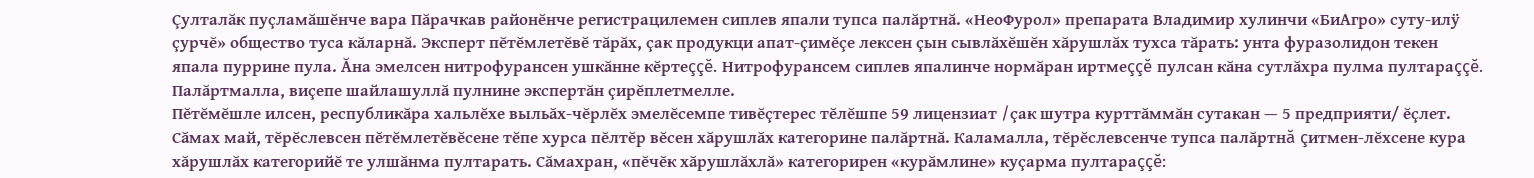Çулталăк пуçламăшĕнче вара Пăрачкав районĕнче регистрацилемен сиплев япали тупса палăртнă. «НеоФурол» препарата Владимир хулинчи «БиАгро» суту-илÿ çурчĕ» общество туса кăларнă. Эксперт пĕтĕмлетĕвĕ тăрăх, çак продукци апат-çимĕçе лексен çын сывлăхĕшĕн хăрушлăх тухса тăрать: унта фуразолидон текен япала пуррине пула. Ăна эмелсен нитрофурансен ушкăнне кĕртеççĕ. Нитрофурансем сиплев япалинче нормăран иртмеççĕ пулсан кăна сутлăхра пулма пултараççĕ. Палăртмалла, виçепе шайлашуллă пулнине экспертăн çирĕплетмелле.
Пĕтĕмĕшле илсен, республикăра хальлĕхе выльăх-чĕрлĕх эмелĕсемпе тивĕçтерес тĕлĕшпе 59 лицензиат /çак шутра курттăммăн сутакан — 5 предприяти/ ĕçлет. Сăмах май, тĕрĕслевсен пĕтĕмлетĕвĕсене тĕпе хурса пĕлтĕр вĕсен хăрушлăх категорине палăртнă. Каламалла, тĕрĕслевсенче тупса палăртнă çитмен-лĕхсене кура хăрушлăх категорийĕ те улшăнма пултарать. Сăмахран, «пĕчĕк хăрушлăхлă» категорирен «курăмлине» куçарма пултараççĕ: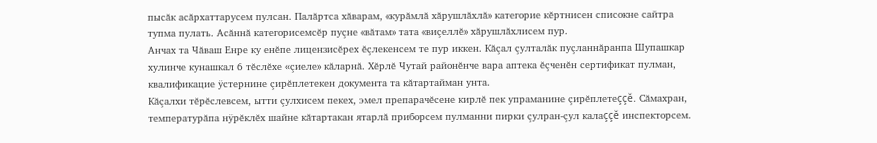пысăк асăрхаттарусем пулсан. Палăртса хăварам, «курăмлă хăрушлăхлă» категорие кĕртнисен списокне сайтра тупма пулать. Асăннă категорисемсĕр пуçне «вăтам» тата «виçеллĕ» хăрушлăхлисем пур.
Анчах та Чăваш Енре ку енĕпе лицензисĕрех ĕçлекенсем те пур иккен. Кăçал çулталăк пуçланнăранпа Шупашкар хулинче кунашкал 6 тĕслĕхе «çиеле» кăларнă. Хĕрлĕ Чутай районĕнче вара аптека ĕçченĕн сертификат пулман, квалификацие ÿстернине çирĕплетекен документа та кăтартайман унта.
Кăçалхи тĕрĕслевсем, ытти çулхисем пекех, эмел препарачĕсене кирлĕ пек упраманине çирĕплетеççĕ. Сăмахран, температурăпа нÿрĕклĕх шайне кăтартакан ятарлă приборсем пулманни пирки çулран-çул калаççĕ инспекторсем.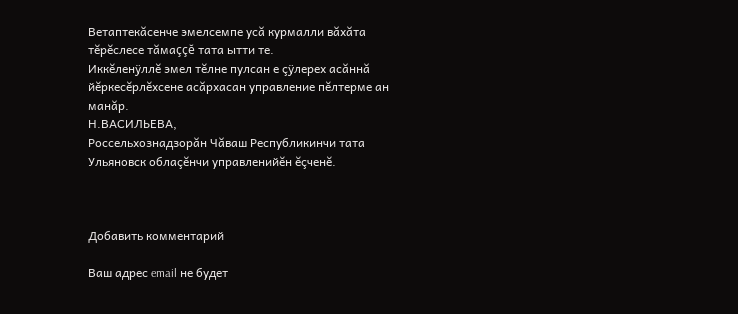Ветаптекăсенче эмелсемпе усă курмалли вăхăта тĕрĕслесе тăмаççĕ тата ытти те.
Иккĕленÿллĕ эмел тĕлне пулсан е çÿлерех асăннă йĕркесĕрлĕхсене асăрхасан управление пĕлтерме ан манăр.
Н.ВАСИЛЬЕВА,
Россельхознадзорăн Чăваш Республикинчи тата Ульяновск облаçĕнчи управленийĕн ĕçченĕ.



Добавить комментарий

Ваш адрес email не будет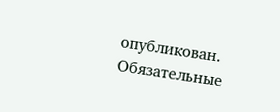опубликован. Обязательные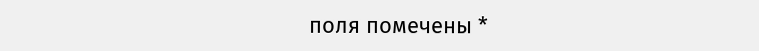поля помечены *